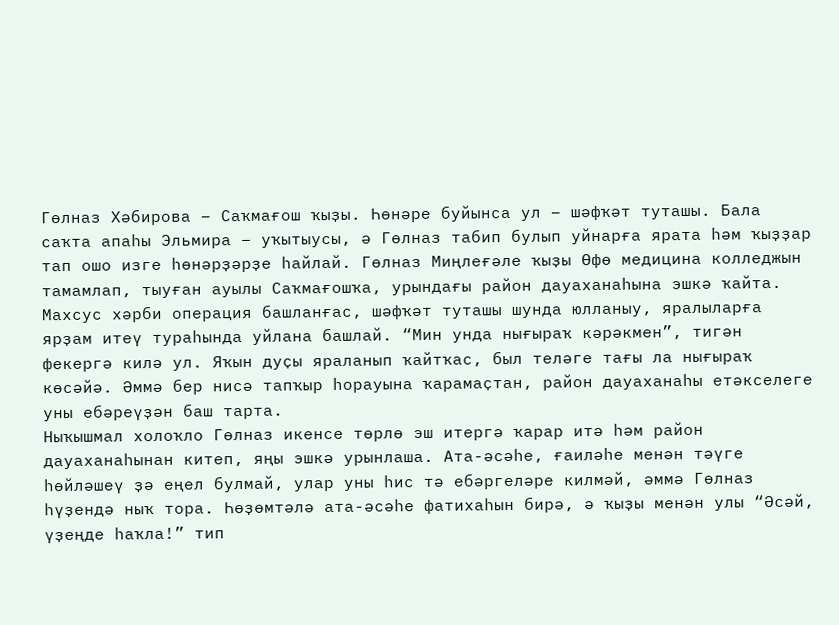Гөлназ Хәбирова – Саҡмағош ҡыҙы. Һөнәре буйынса ул – шәфҡәт туташы. Бала саҡта апаһы Эльмира – уҡытыусы, ә Гөлназ табип булып уйнарға ярата һәм ҡыҙҙар тап ошо изге һөнәрҙәрҙе һайлай. Гөлназ Миңлеғәле ҡыҙы Өфө медицина колледжын тамамлап, тыуған ауылы Саҡмағошҡа, урындағы район дауаханаһына эшкә ҡайта.
Махсус хәрби операция башланғас, шәфҡәт туташы шунда юлланыу, яралыларға ярҙам итеү тураһында уйлана башлай. “Мин унда нығыраҡ кәрәкмен”, тигән фекергә килә ул. Яҡын дуҫы яраланып ҡайтҡас, был теләге тағы ла нығыраҡ көсәйә. Әммә бер нисә тапҡыр һорауына ҡарамаҫтан, район дауаханаһы етәкселеге уны ебәреүҙән баш тарта.
Ныҡышмал холоҡло Гөлназ икенсе төрлө эш итергә ҡарар итә һәм район дауаханаһынан китеп, яңы эшкә урынлаша. Ата-әсәһе, ғаиләһе менән тәүге һөйләшеү ҙә еңел булмай, улар уны һис тә ебәргеләре килмәй, әммә Гөлназ һүҙендә ныҡ тора. Һөҙөмтәлә ата-әсәһе фатихаһын бирә, ә ҡыҙы менән улы “Әсәй, үҙеңде һаҡла!” тип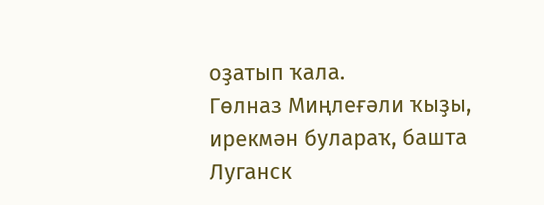оҙатып ҡала.
Гөлназ Миңлеғәли ҡыҙы, ирекмән булараҡ, башта Луганск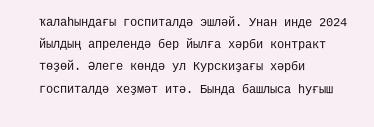ҡалаһындағы госпиталдә эшләй. Унан инде 2024 йылдың апрелендә бер йылға хәрби контракт төҙөй. Әлеге көндә ул Курскиҙағы хәрби госпиталдә хеҙмәт итә. Бында башлыса һуғыш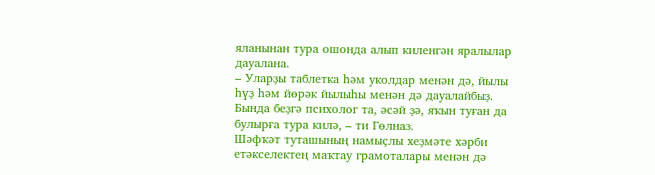яланынан тура ошонда алып киленгән яралылар дауалана.
– Уларҙы таблетка һәм уколдар менән дә, йылы һүҙ һәм йөрәк йылыһы менән дә дауалайбыҙ. Бында беҙгә психолог та, әсәй ҙә, яҡын туған да булырға тура килә, – ти Гөлназ.
Шәфҡәт туташының намыҫлы хеҙмәте хәрби етәкселектең маҡтау грамоталары менән дә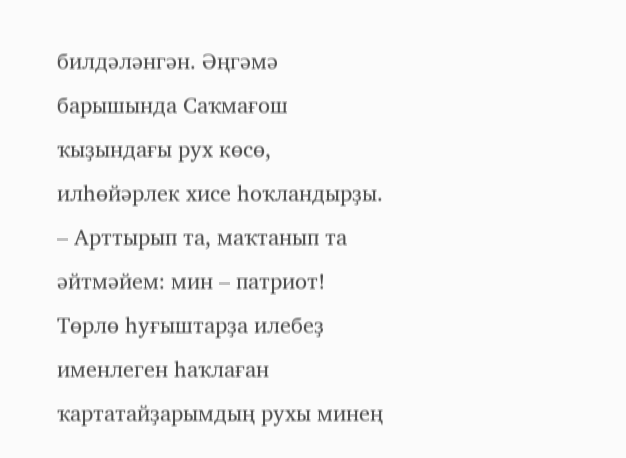билдәләнгән. Әңгәмә барышында Саҡмағош ҡыҙындағы рух көсө, илһөйәрлек хисе һоҡландырҙы.
– Арттырып та, маҡтанып та әйтмәйем: мин – патриот! Төрлө һуғыштарҙа илебеҙ именлеген һаҡлаған ҡартатайҙарымдың рухы минең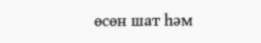өсөн шат һәм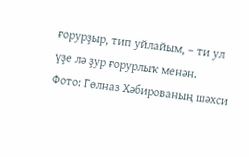ғорурҙыр, тип уйлайым, – ти ул үҙе лә ҙур ғорурлыҡ менән.
Фото: Гөлназ Хәбированың шәхси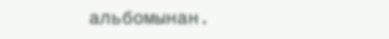альбомынан.